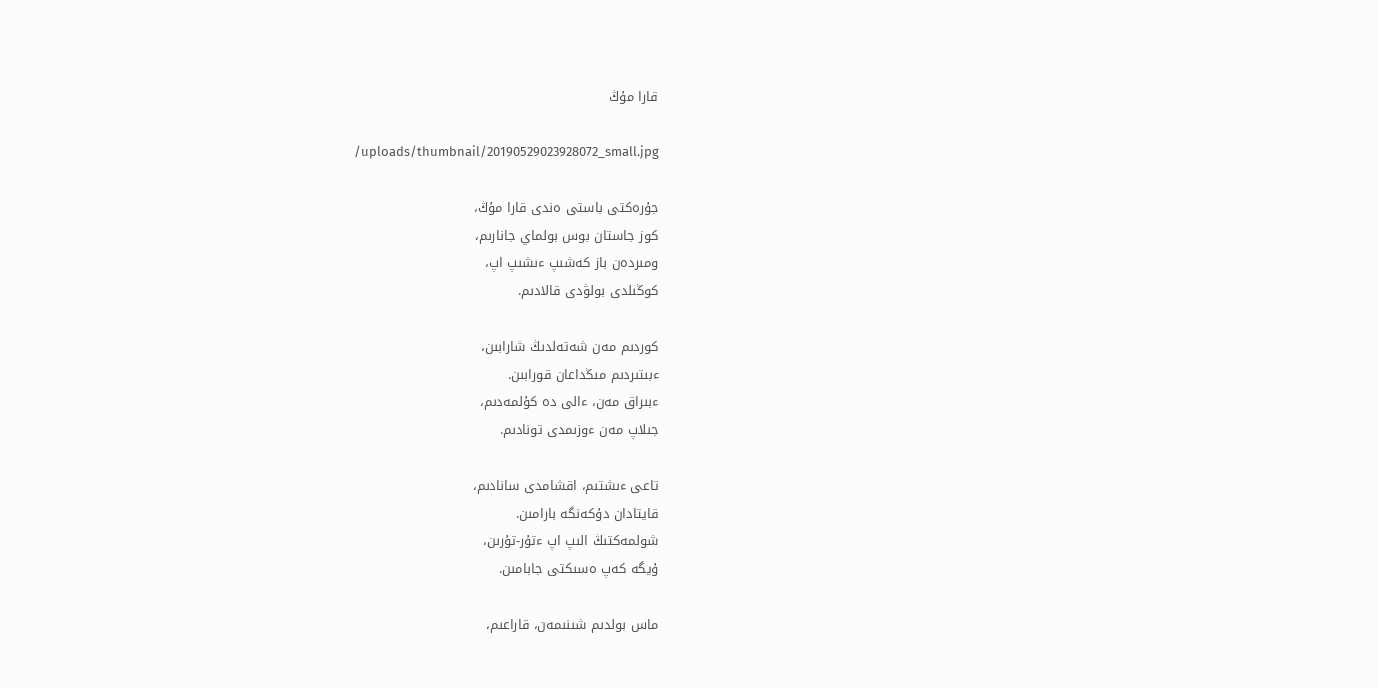قارا مۇڭ

/uploads/thumbnail/20190529023928072_small.jpg

جۇرەكتى باستى ەندى قارا مۇڭ،
كوز جاستان بوس بولماي جانارىم،
ومىردەن باز كەشىپ ءىشىپ اپ،
كوڭىلدى بولۋدى قالادىم.

كوردىم مەن شەتەلدىڭ شارابىن،
ءبىتىردىم مىڭداعان قورابىن.
ءبىراق مەن، ءالى دە كۇلمەدىم،
جىلاپ مەن ءوزىمدى تونادىم.

تاعى ءىشتىم، اقشامدى سانادىم،
قايتادان دۇكەنگە بارامىن.
شولمەكتىڭ الىپ اپ ءتۇر-تۇرىن،
ۇيگە كەپ ەسىكتى جابامىن.

ماس بولدىم شىنىمەن، قاراعىم،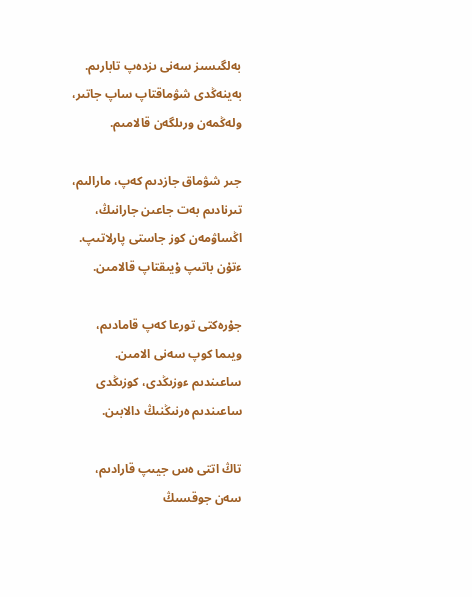بەلگىسىز سەنى ىزدەپ تابارىم.
بەينەڭدى شۋماقتاپ ساپ جاتىر،
ولەڭمەن ورىلگەن قالامىم.

جىر شۋماق جازدىم كەپ، مارالىم،
تىرنادىم بەت جاعىن جارانىڭ،
اڭساۋمەن كوز جاستى پارلاتىپ.
ءتۇن باتىپ ۇيىقتاپ قالامىن.

جۇرەكتى تورعا كەپ قامادىم،
ويىما كوپ سەنى الامىن.
ساعىندىم ءوزىڭدى، كوزىڭدى
ساعىندىم ەرنىڭنىڭ دالابىن.

تاڭ اتتى ەس جيىپ قارادىم،
سەن جوقسىڭ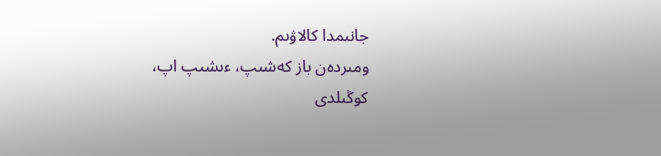جانىمدا كالاۋىم.
ومىردەن باز كەشىپ، ءىشىپ اپ،
كوڭىلدى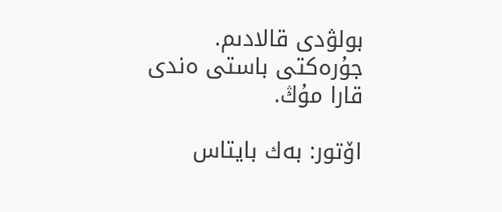بولۋدى قالادىم.
جۇرەكتى باستى ەندى قارا مۇڭ.

اۆتور: بەك بايتاس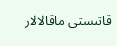قاتىستى ماقالالار